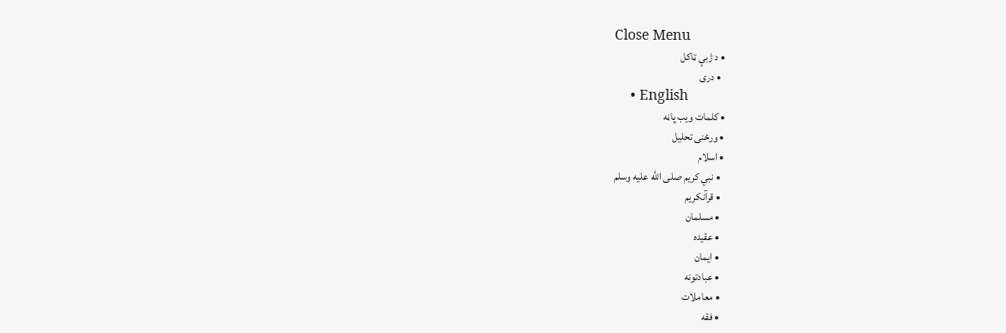Close Menu
  • د ژبې ټاکل
    • دری
    • English
  • کلمات ويب پاڼه
  • ورځنی تحلیل
  • اسلام
    • نبي کریم صلى الله عليه وسلم
    • قرآنکریم
    • مسلمان
    • عقیده
    • ایمان
    • عبادتونه
    • معاملات
    • فقه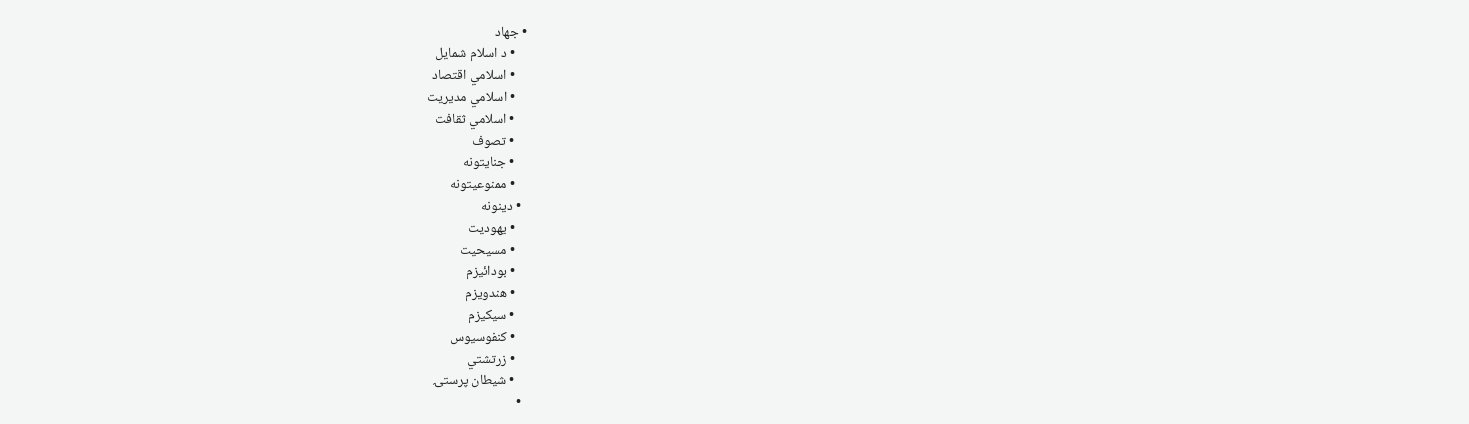• جهاد
    • د اسلام شمایل
    • اسلامي اقتصاد
    • اسلامي مدیریت
    • اسلامي ثقافت
    • تصوف
    • جنایتونه
    • ممنوعیتونه
  • دینونه
    • یهودیت
    • مسیحیت
    • بودائیزم
    • هندویزم
    • سیکیزم
    • کنفوسیوس
    • زرتشتي
    • شیطان پرستۍ
  •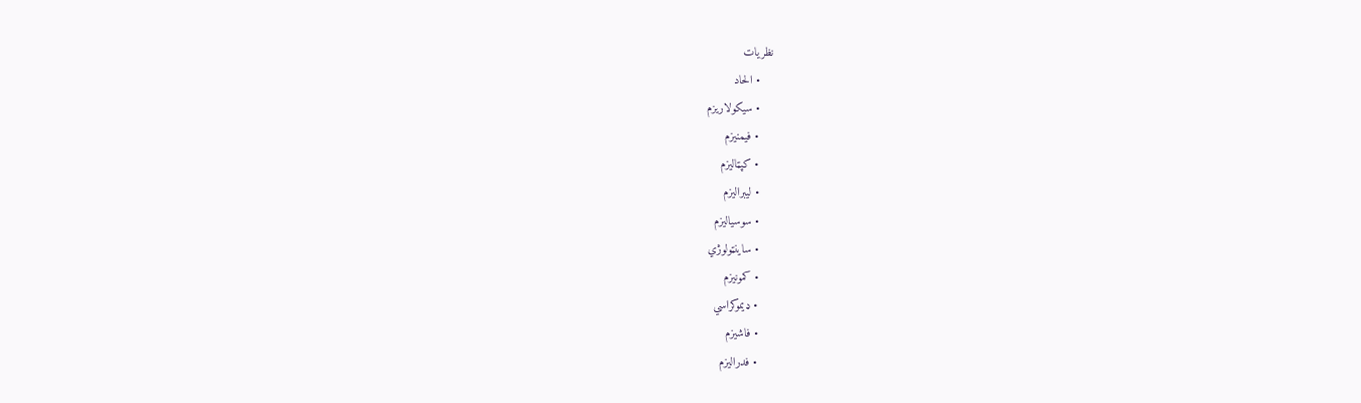نظریات
    • الحاد
    • سیکولاریزم
    • فیمنیزم
    • کپټالیزم
    • لیبرالیزم
    • سوسیالیزم
    • ساینټولوژي
    • کمونیزم
    • ډیموکراسي
    • فاشیزم
    • فدرالیزم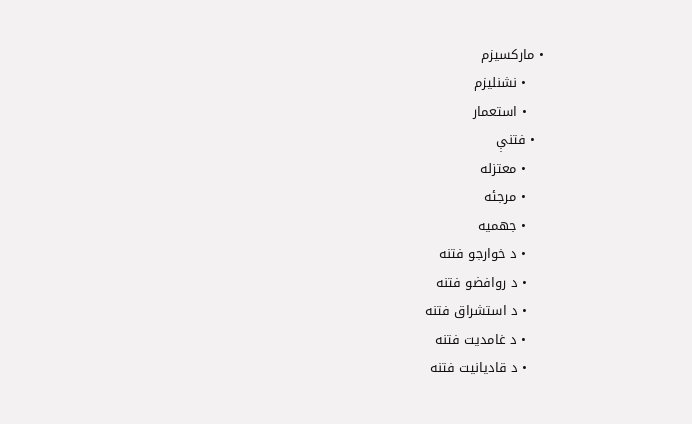• مارکسیزم
    • نشنلیزم
    • استعمار
  • فتنې
    • معتزله
    • مرجئه
    • جهمیه
    • د خوارجو فتنه
    • د روافضو فتنه
    • د استشراق فتنه
    • د غامدیت فتنه
    • د قادیانیت فتنه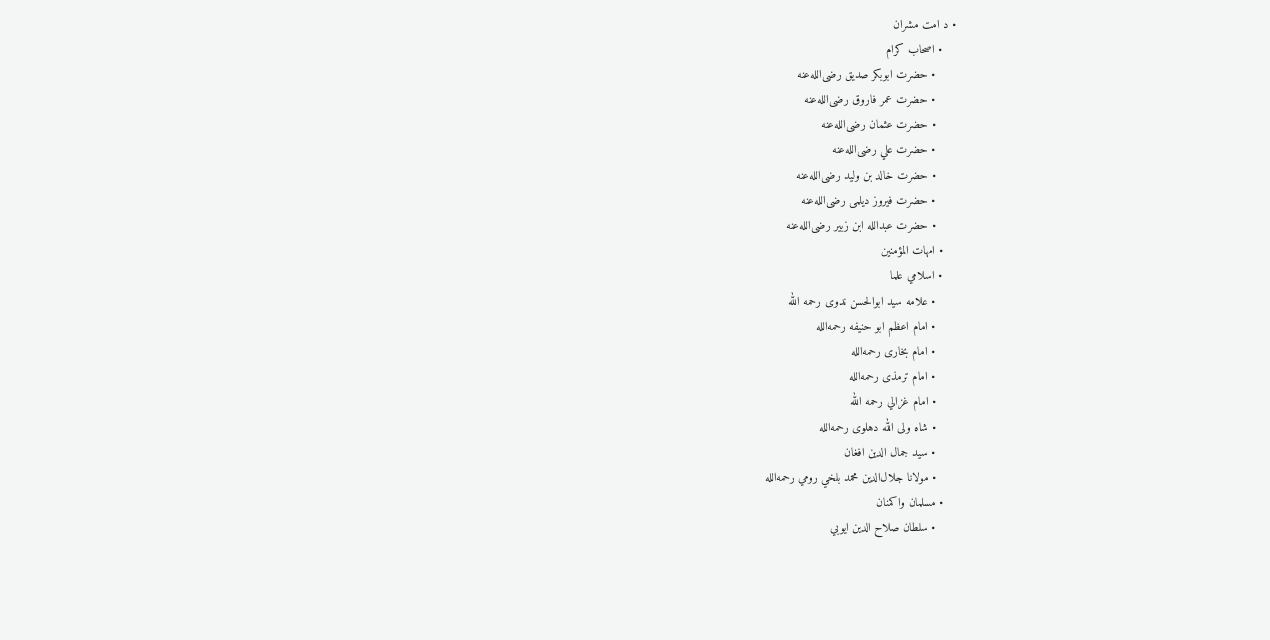• د امت مشران
    • اصحاب کرام
      • حضرت ابوبکر صدیق رضی‌الله‌عنه
      • حضرت عمر فاروق رضی‌الله‌عنه
      • حضرت عثمان رضی‌الله‌عنه
      • حضرت علي رضی‌الله‌عنه
      • حضرت خالد بن ولید رضی‌الله‌عنه
      • حضرت فیروز دیلمی رضی‌الله‌عنه
      • حضرت عبدالله ابن زبیر رضی‌الله‌عنه
    • امهات المؤمنین
    • اسلامي علما
      • علامه سید ابوالحسن ندوی رحمه الله
      • امام اعظم ابو حنیفه رحمه‌الله
      • امام بخاری رحمه‌الله
      • امام ترمذی رحمه‌الله
      • امام غزالي رحمه الله
      • شاه ولی الله دهلوی رحمه‌الله
      • سید جمال الدین افغان
      • مولانا جلال‌الدین محمد بلخي رومي رحمه‌الله
    • مسلمان واکمنان
      • سلطان صلاح الدین ایوبي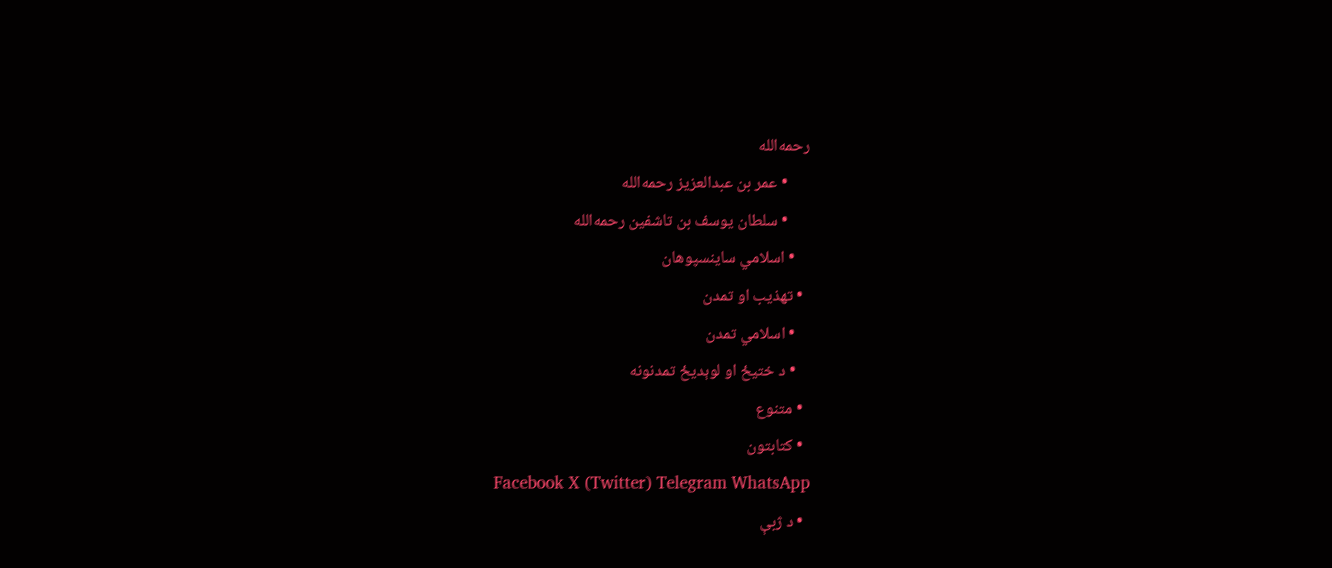رحمه‌الله
      • عمر بن عبدالعزیز رحمه‌الله
      • سلطان یوسف بن تاشفین رحمه‌الله
    • اسلامي ساینسپوهان
  • تهذیب او تمدن
    • اسلامي تمدن
    • د ختیځ او لوېدیځ تمدنونه
  • متنوع
  • کتابتون
Facebook X (Twitter) Telegram WhatsApp
  • د ژبې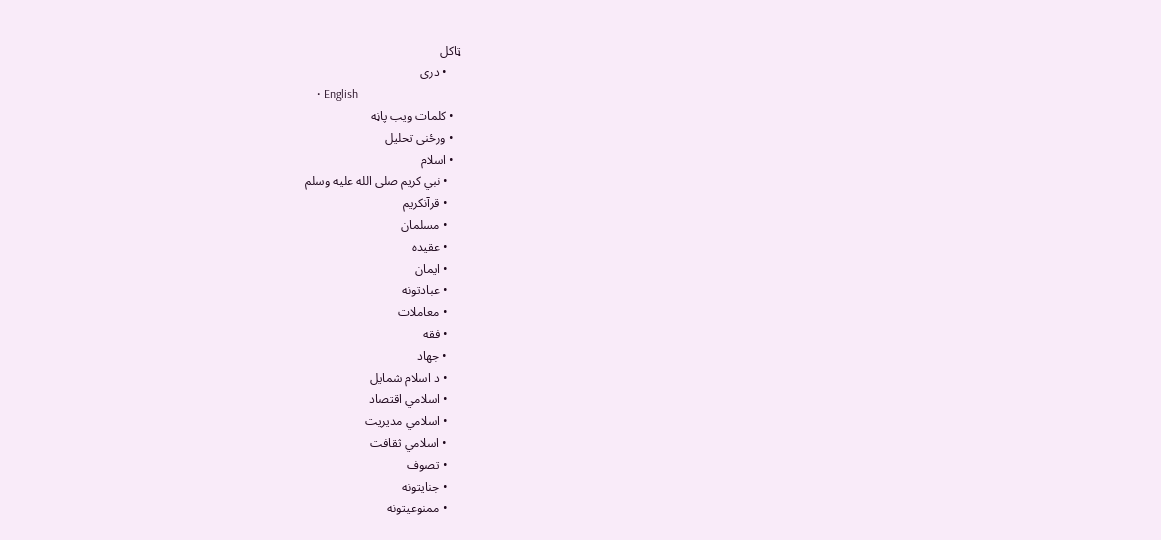ټاکل
    • دری
    • English
  • کلمات ويب پاڼه
  • ورځنی تحلیل
  • اسلام
    • نبي کریم صلى الله عليه وسلم
    • قرآنکریم
    • مسلمان
    • عقیده
    • ایمان
    • عبادتونه
    • معاملات
    • فقه
    • جهاد
    • د اسلام شمایل
    • اسلامي اقتصاد
    • اسلامي مدیریت
    • اسلامي ثقافت
    • تصوف
    • جنایتونه
    • ممنوعیتونه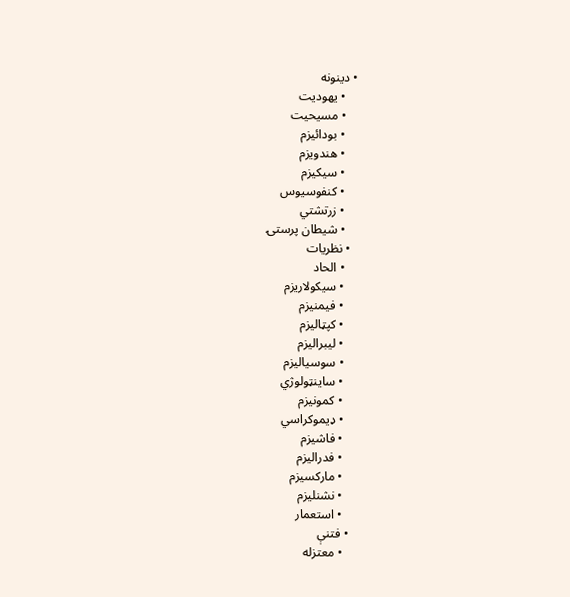• دینونه
    • یهودیت
    • مسیحیت
    • بودائیزم
    • هندویزم
    • سیکیزم
    • کنفوسیوس
    • زرتشتي
    • شیطان پرستۍ
  • نظریات
    • الحاد
    • سیکولاریزم
    • فیمنیزم
    • کپټالیزم
    • لیبرالیزم
    • سوسیالیزم
    • ساینټولوژي
    • کمونیزم
    • ډیموکراسي
    • فاشیزم
    • فدرالیزم
    • مارکسیزم
    • نشنلیزم
    • استعمار
  • فتنې
    • معتزله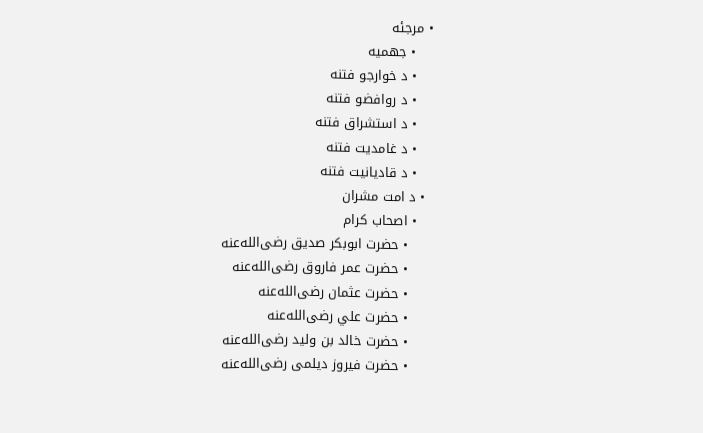• مرجئه
    • جهمیه
    • د خوارجو فتنه
    • د روافضو فتنه
    • د استشراق فتنه
    • د غامدیت فتنه
    • د قادیانیت فتنه
  • د امت مشران
    • اصحاب کرام
      • حضرت ابوبکر صدیق رضی‌الله‌عنه
      • حضرت عمر فاروق رضی‌الله‌عنه
      • حضرت عثمان رضی‌الله‌عنه
      • حضرت علي رضی‌الله‌عنه
      • حضرت خالد بن ولید رضی‌الله‌عنه
      • حضرت فیروز دیلمی رضی‌الله‌عنه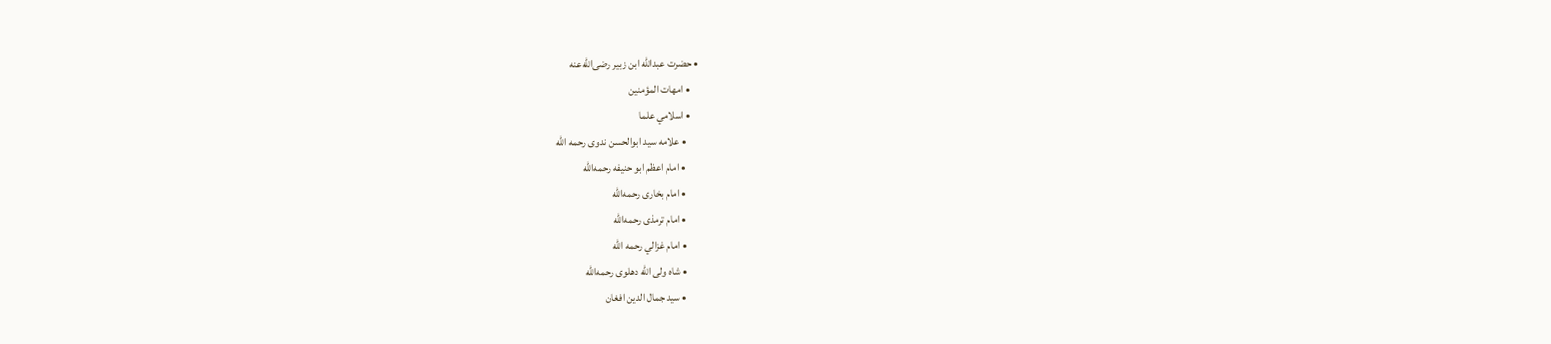• حضرت عبدالله ابن زبیر رضی‌الله‌عنه
    • امهات المؤمنین
    • اسلامي علما
      • علامه سید ابوالحسن ندوی رحمه الله
      • امام اعظم ابو حنیفه رحمه‌الله
      • امام بخاری رحمه‌الله
      • امام ترمذی رحمه‌الله
      • امام غزالي رحمه الله
      • شاه ولی الله دهلوی رحمه‌الله
      • سید جمال الدین افغان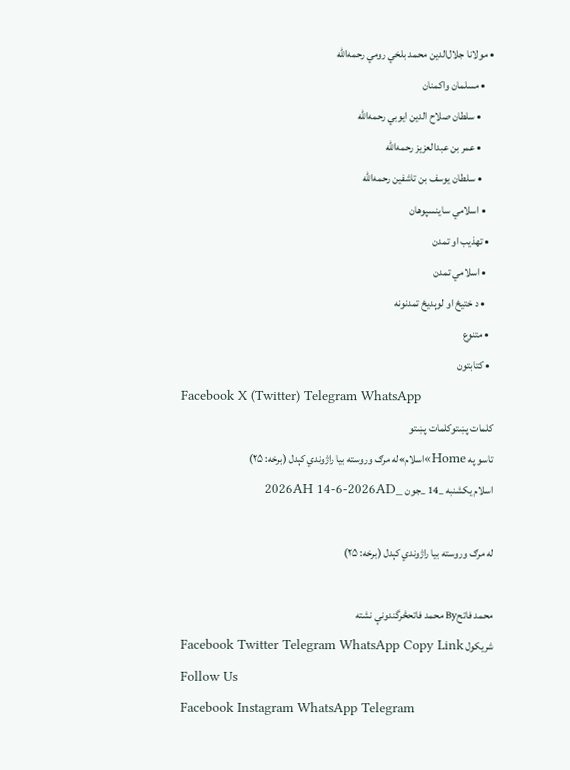• مولانا جلال‌الدین محمد بلخي رومي رحمه‌الله
    • مسلمان واکمنان
      • سلطان صلاح الدین ایوبي رحمه‌الله
      • عمر بن عبدالعزیز رحمه‌الله
      • سلطان یوسف بن تاشفین رحمه‌الله
    • اسلامي ساینسپوهان
  • تهذیب او تمدن
    • اسلامي تمدن
    • د ختیځ او لوېدیځ تمدنونه
  • متنوع
  • کتابتون
Facebook X (Twitter) Telegram WhatsApp
کلمات پښتوکلمات پښتو
تاسو په Home»اسلام»له مرګ وروسته بیا راژوندي کېدل (برخه: ۲۵)
اسلام یکشنبه _14 _جون _2026AH 14-6-2026AD

له مرګ وروسته بیا راژوندي کېدل (برخه: ۲۵)

محمد فاتحBy محمد فاتحڅرگندونې نشته
شریکول Facebook Twitter Telegram WhatsApp Copy Link
Follow Us
Facebook Instagram WhatsApp Telegram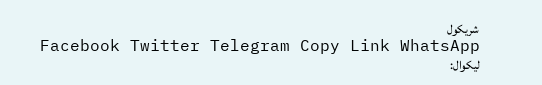شریکول
Facebook Twitter Telegram Copy Link WhatsApp
لیکوال: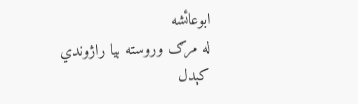ابوعائشه
له مرګ وروسته بیا راژوندي کېدل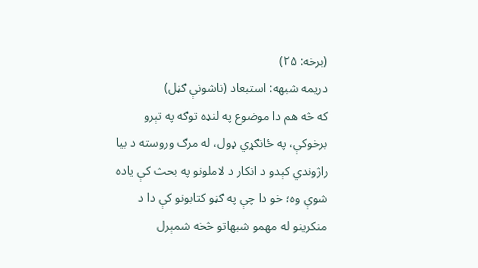(برخه: ۲۵)
دریمه شبهه: استبعاد (ناشونې ګڼل)
که څه هم دا موضوع په لنډه توګه په تېرو برخوکې، په ځانګړي ډول، له مرګ وروسته د بیا راژوندي کېدو د انکار د لاملونو په بحث کې یاده شوې وه؛ خو دا چې په ګڼو کتابونو کې دا د منکرینو له مهمو شبهاتو څخه شمېرل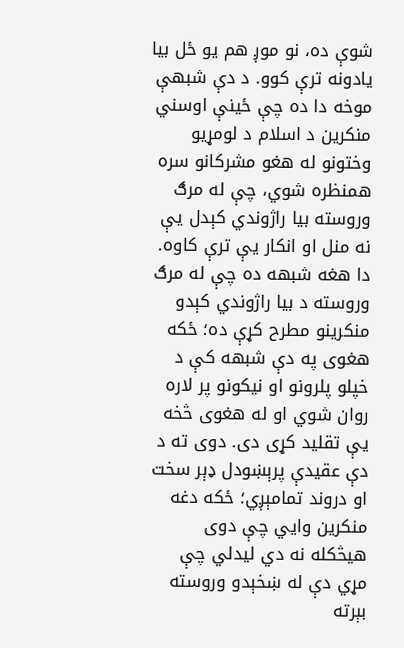شوې ده، نو موږ هم یو ځل بیا یادونه ترې کوو. د دې شبهې موخه دا ده چې ځینې اوسني منکرین د اسلام د لومړیو وختونو له هغو مشرکانو سره همنظره شوي، چې له مرګ وروسته بیا راژوندي کېدل یې نه منل او انکار یې ترې کاوه.
دا هغه شبهه ده چې له مرګ وروسته د بیا راژوندي کېدو منکرینو مطرح کړې ده؛ ځکه هغوی په دې شبهه کې د خپلو پلرونو او نیکونو پر لاره روان شوي او له هغوی څخه یې تقلید کړی دی. دوی ته د دې عقیدې پرېښودل ډېر سخت او دروند تمامېږي؛ ځکه دغه منکرین وایي چې دوی هیڅکله نه دي لیدلي چې مړي دې له ښخېدو وروسته بېرته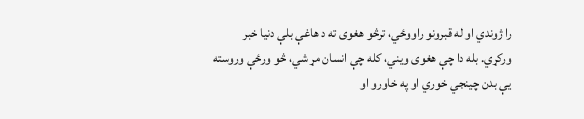را ژوندي او له قبرونو راووځي، ترڅو هغوی ته د هاغې بلې دنیا خبر ورکړي. بله دا چې هغوی ویني، کله چې انسان مړ شي، څو ورځې وروسته یې بدن چینجي خوري او په خاورو او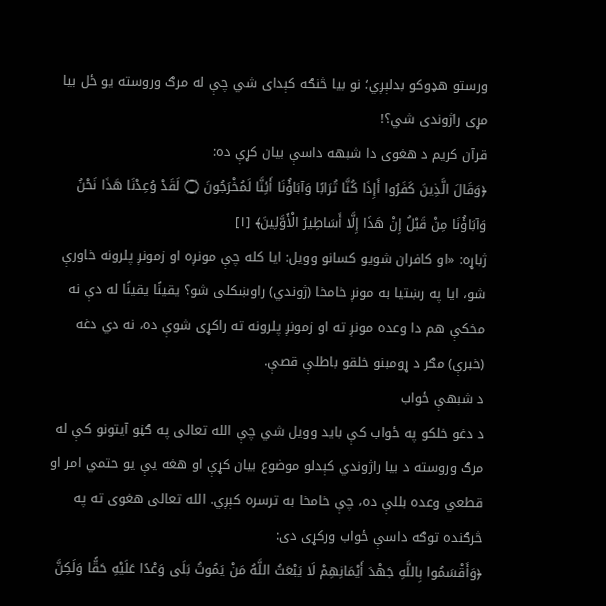ورستو هډوکو بدلېږي؛ نو بیا څنګه کېدای شي چې له مرګ وروسته یو ځل بیا مړی راژوندی شي؟!
قرآن کریم د هغوی دا شبهه داسې بیان کړې ده:
﴿وَقَالَ الَّذِينَ كَفَرُوا أَإِذَا كُنَّا تُرَابًا وَآبَاؤُنَا أَئِنَّا لَمُخْرَجُونَ ۝ لَقَدْ وُعِدْنَا هَذَا نَحْنُ وَآبَاؤُنَا مِنْ قَبْلُ إِنْ هَذَا إِلَّا أَسَاطِيرُ الْأَوَّلِينَ﴾ [١]
ژباړه: «او كافران شویو كسانو وویل: ایا كله چې مونږه او زمونږ پلرونه خاورې شو، ایا په رښتیا به مونږ خامخا (ژوندي) راوښكلى شو؟ یقینًا یقینًا له دې نه مخكې هم دا وعده مونږ ته او زمونږ پلرونه ته راكړى شوې ده، نه دي دغه (خبرې) مګر د ړومبنو خلقو باطلې قصې.
د شبهې ځواب
د دغو خلکو په ځواب کې باید وویل شي چې الله تعالی په ګڼو آیتونو کې له مرګ وروسته د بیا راژوندي کېدلو موضوع بیان کړې او هغه یې یو حتمي امر او قطعي وعده بللې ده، چې خامخا به ترسره کېږي. الله تعالی هغوی ته په څرګنده توګه داسې ځواب ورکړی دی:
﴿وَأَقْسَمُوا بِاللَّهِ جَهْدَ أَيْمَانِهِمْ لَا يَبْعَثُ اللَّهُ مَنْ يَمُوتُ بَلَى وَعْدًا عَلَيْهِ حَقًّا وَلَكِنَّ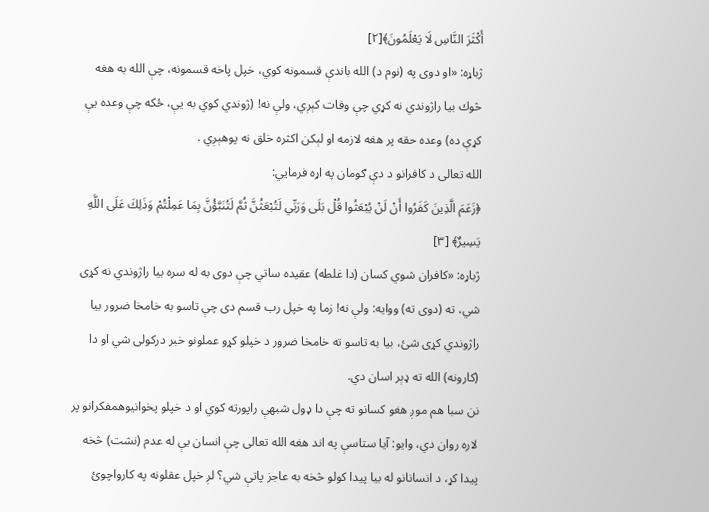أَكْثَرَ النَّاسِ لَا يَعْلَمُونَ﴾[٢]
ژباړه: «او دوى په (نوم د) الله باندې قسمونه كوي، خپل پاخه قسمونه، چې الله به هغه څوك بیا راژوندي نه كړي چې وفات كېږي، ولې نه! (ژوندي كوي به يې، ځكه چې وعده يې كړې ده) وعده حقه پر هغه لازمه او لېكن اكثره خلق نه پوهېږي .
الله تعالی د کافرانو د دې ګومان په اړه فرمایي:
﴿زَعَمَ الَّذِينَ كَفَرُوا أَنْ لَنْ يُبْعَثُوا قُلْ بَلَى وَرَبِّي لَتُبْعَثُنَّ ثُمَّ لَتُنَبَّؤُنَّ بِمَا عَمِلْتُمْ وَذَلِكَ عَلَى اللَّهِ يَسِيرٌ﴾ [٣]
ژباړه: «كافران شوي كسان (دا غلطه) عقیده ساتي چې دوى به له سره بیا راژوندي نه كړى شي، ته (دوى ته) ووایه: ولې نه! زما په خپل رب قسم دى چې تاسو به خامخا ضرور بیا راژوندي كړى شئ، بیا به تاسو ته خامخا ضرور د خپلو كړو عملونو خبر دركولى شي او دا (كارونه) الله ته ډېر اسان دي.
نن سبا هم موږ هغو کسانو ته چې دا ډول شبهې راپورته کوي او د خپلو پخوانیوهمفکرانو پر لاره روان دي، وایو: آیا ستاسې په اند هغه الله تعالی چې انسان یې له عدم (نشت) څخه پیدا کړ، د انسانانو له بیا پیدا کولو څخه به عاجز پاتې شي؟ لږ خپل عقلونه په کارواچوئ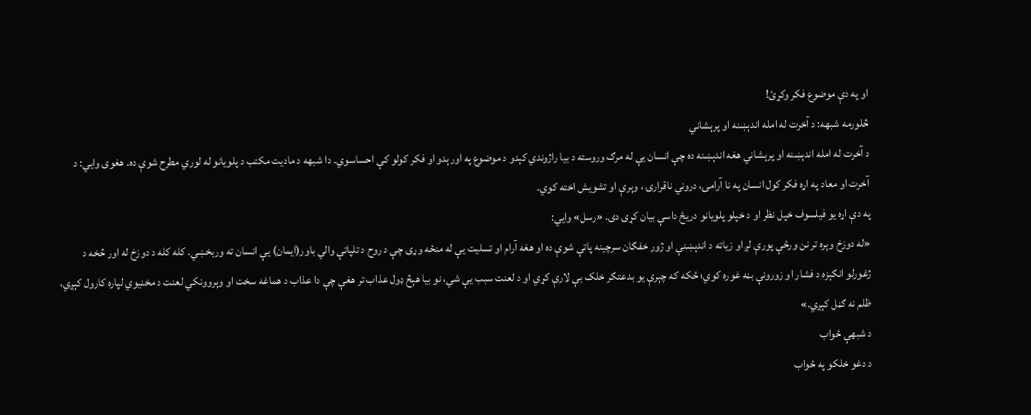او په دې موضوع فکر وکړئ!
څلورمه شبهه: د آخرت له امله اندېښنه او پرېشاني
د آخرت له امله اندېښنه او پرېشاني هغه اندېښنه ده چې انسان یې له مرګ وروسته د بیا راژوندي کېدو د موضوع په اورېدو او فکر کولو کې احساسوي. دا شبهه د مادیت‌ مکتب د پلویانو له لوري مطرح شوې ده. هغوی وایي: د آخرت او معاد په اړه فکر کول انسان په نا آرامۍ، دروني ناقرارۍ ، وېرې او تشویش اخته کوي.
په دې اړه یو فیلسوف خپل نظر او د خپلو پلویانو دریځ داسې بیان کړی دی. «رسل» وایي:
«له دوزخ وېره تر نن ورځې پورې لږ او زیاته د اندېښنې او ژور خفګان سرچینه پاتې شوې ده او هغه آرام او تسلیت یې له منځه وړی چې د روح د تلپاتې والي باور(ایمان) یې انسان ته وربخښي. کله کله د دوزخ له اور څخه د ژغورلو انګېزه د فشار او زورونې بڼه غوره کوي؛ ځکه که چېرې یو بدعتګر خلک بې لارې کړي او د لعنت سبب یې شي، نو بیا هېڅ ډول عذاب تر هغې چې دا عذاب د هماغه سخت او وېروونکي لعنت د مخنیوي لپاره کارول کېږي، ظلم نه ګڼل کېږي.»
د شبهې ځواب
د دغو خلکو په ځواب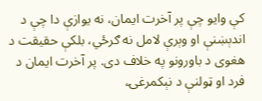کې وایو چې پر آخرت ایمان، نه یوازې دا چې د اندېښنې او وېرې لامل نه ګرځي، بلکې حقیقت د هغوی د باورونو په خلاف دی. پر آخرت ایمان د فرد او ټولنې د نېکمرغۍ،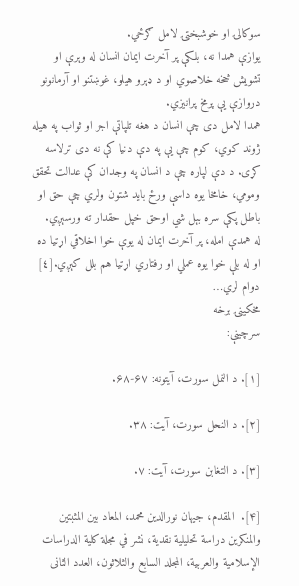سوکالۍ او خوشبختۍ لامل ګرځي.
یوازې همدا نه، بلکې پر آخرت ایمان انسان له وېرې او تشویش څخه خلاصوي او د ډېرو هیلو، غوښتنو او آرمانونو دروازې یې پرمخ پرانیزي.
همدا لامل دی چې انسان د هغه تلپاتې اجر او ثواب په هیله ژوند کوي، کوم چې یې په دې دنیا کې نه دی ترلاسه کړی. د دې لپاره چې د انسان په وجدان کې عدالت تحقق ومومي، خامخا یوه داسې ورځ باید شتون ولري چې حق او باطل پکې سره بېل شي اوحق خپل حقدار ته ورسېږي.
له همدې امله، پر آخرت ایمان له یوې خوا اخلاقي اړتیا ده او له بلې خوا یوه عملي او رفتاري اړتیا هم بلل کېږي.[٤]
دوام لري…
مخکینۍ برخه
سرچینې:

[۱]. د النمل سورت، آیتونه: ۶۷-۶۸.

[۲]. د النحل سورت، آیت: ۳۸.

[۳]. د التغابن سورت، آیت: ۷.

[۴].  المقدم، جیهان نورالدین محمد، المعاد بین المثبتین والمنکرین دراسة تحلیلیة نقدیة، نشر في مجلة کلیة الدراسات الإسلامیة والعربیة، المجلد السابع والثلاثون، العدد الثانی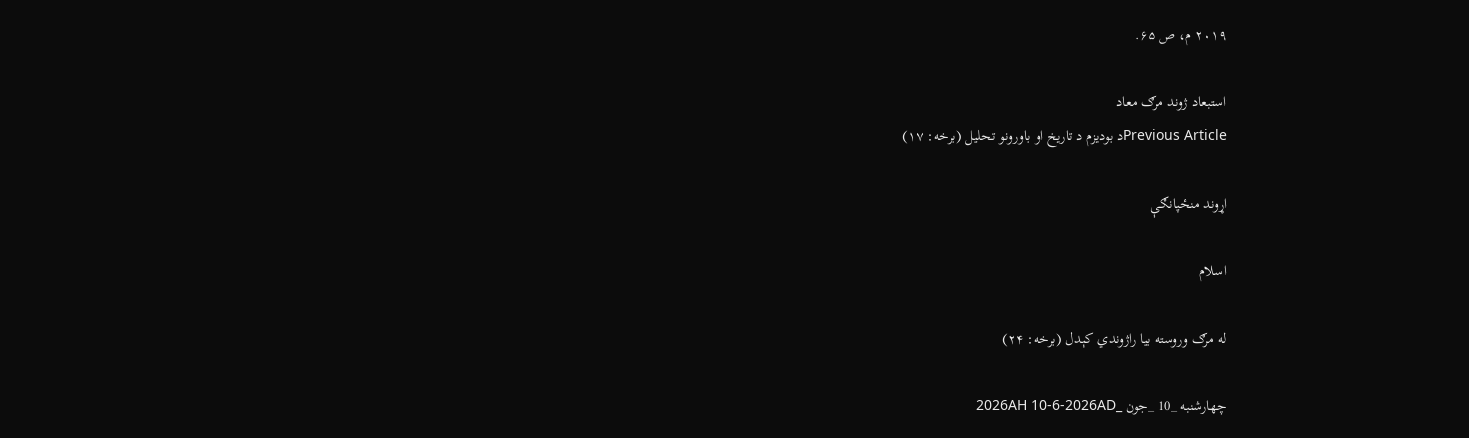۲۰۱۹ م، ص ۶۵.

استبعاد ژوند مرګ معاد
Previous Articleد بودیزم د تاریخ او باورونو تحلیل (برخه: ۱۷)

اړوند منځپانګې

اسلام

له مرګ وروسته بیا راژوندي کېدل (برخه: ۲۴)

چهارشنبه _10 _جون _2026AH 10-6-2026AD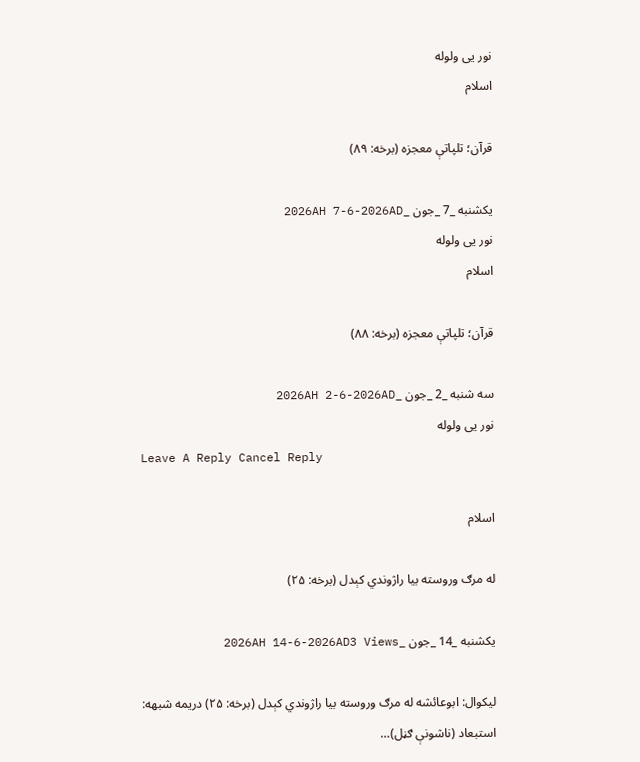نور یی ولوله
اسلام

قرآن؛ تلپاتې معجزه (برخه: ٨٩)

یکشنبه _7 _جون _2026AH 7-6-2026AD
نور یی ولوله
اسلام

قرآن؛ تلپاتې معجزه (برخه: ۸۸)

سه شنبه _2 _جون _2026AH 2-6-2026AD
نور یی ولوله
Leave A Reply Cancel Reply

اسلام

له مرګ وروسته بیا راژوندي کېدل (برخه: ۲۵)

یکشنبه _14 _جون _2026AH 14-6-2026AD3 Views

لیکوال: ابوعائشه له مرګ وروسته بیا راژوندي کېدل (برخه: ۲۵) دریمه شبهه: استبعاد (ناشونې ګڼل)…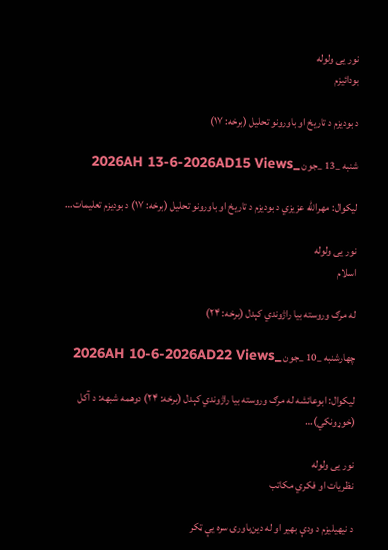نور یی ولوله
بودائیزم

د بودیزم د تاریخ او باورونو تحلیل (برخه: ۱۷)

شنبه _13 _جون _2026AH 13-6-2026AD15 Views

لیکوال: مهرالله عزیزي د بودیزم د تاریخ او باورونو تحلیل (برخه: ۱۷) د بودیزم تعلیمات…

نور یی ولوله
اسلام

له مرګ وروسته بیا راژوندي کېدل (برخه: ۲۴)

چهارشنبه _10 _جون _2026AH 10-6-2026AD22 Views

لیکوال: ابوعائشه له مرګ وروسته بیا راژوندي کېدل (برخه: ۲۴) دوهمه شبهه: د آکل (خوړونکي)…

نور یی ولوله
نظریات او فکري مکاتب

د نیهیلیزم د ودې بهیر او له دین‌باورۍ سره یې ټکر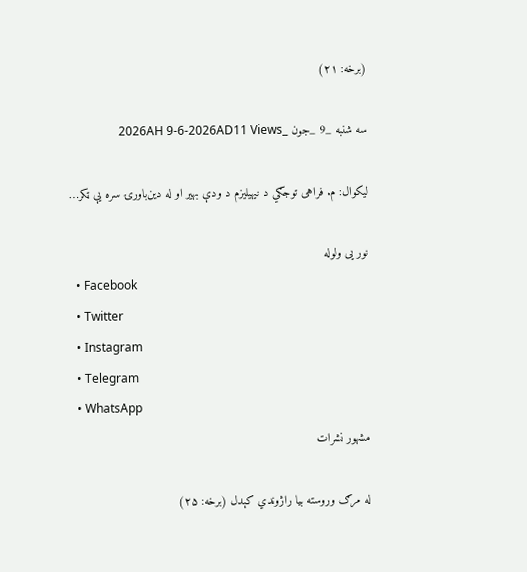(برخه: ٢١)

سه شنبه _9 _جون _2026AH 9-6-2026AD11 Views

لیکوال: م. فراهی توجګي د نیهیلیزم د ودې بهیر او له دین‌باورۍ سره یې ټکر…

نور یی ولوله
  • Facebook
  • Twitter
  • Instagram
  • Telegram
  • WhatsApp
مشهور نشرات

له مرګ وروسته بیا راژوندي کېدل (برخه: ۲۵)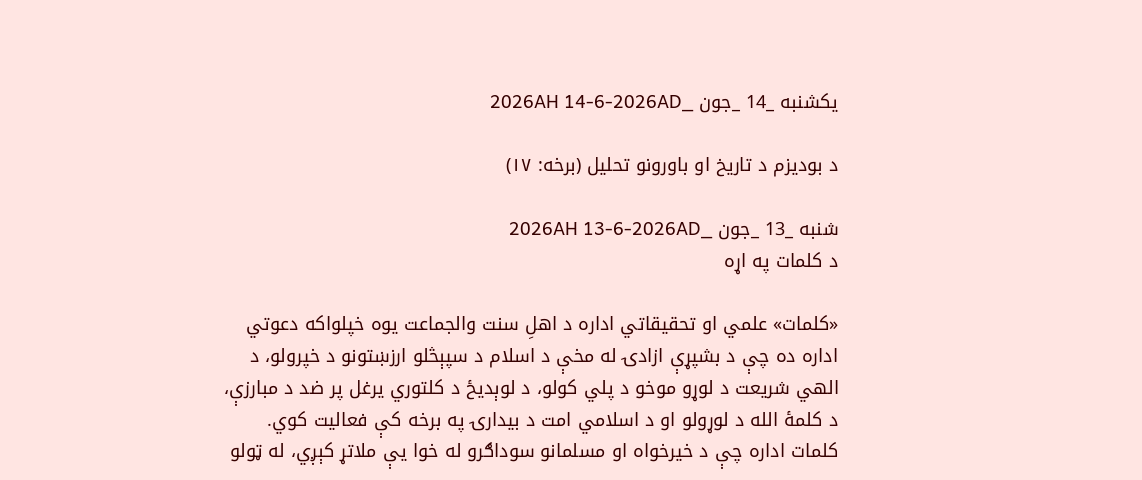یکشنبه _14 _جون _2026AH 14-6-2026AD

د بودیزم د تاریخ او باورونو تحلیل (برخه: ۱۷)

شنبه _13 _جون _2026AH 13-6-2026AD
د کلمات په اړه

«کلمات» علمي او تحقیقاتي اداره د اهلِ سنت والجماعت یوه خپلواکه دعوتي اداره ده چې د بشپړې ازادۍ له مخې د اسلام د سپېڅلو ارزښتونو د خپرولو، د الهي شریعت د لوړو موخو د پلي کولو، د لوېدیځ د کلتوري یرغل پر ضد د مبارزې، د کلمۀ الله د لوړولو او د اسلامي امت د بیدارۍ په برخه کې فعالیت کوي.
کلمات اداره چې د خیرخواه او مسلمانو سوداګرو له خوا یې ملاتړ کېږي، له ټولو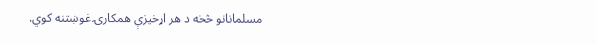مسلمانانو څخه د هر اړخیزې همکارۍ غوښتنه کوي.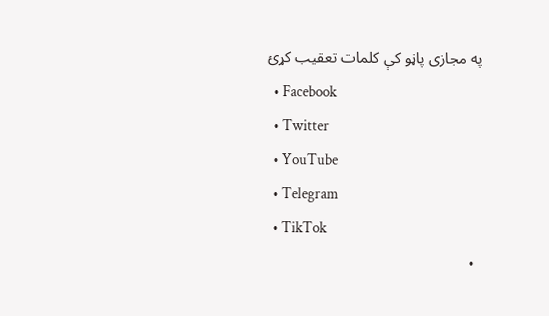په مجازی پاڼو کې کلمات تعقیب کړئ
  • Facebook
  • Twitter
  • YouTube
  • Telegram
  • TikTok
  •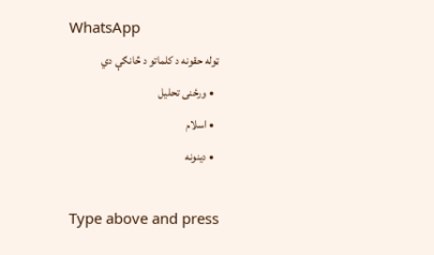WhatsApp
ټوله حقونه د کلماتو د څانګې دي
  • ورځنی تحلیل
  • اسلام
  • دینونه

Type above and press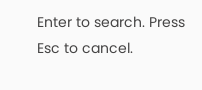Enter to search. Press Esc to cancel.